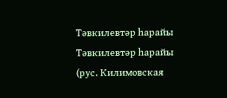Тәвкилевтәр һарайы
Тәвкилевтәр һарайы (рус. Килимовская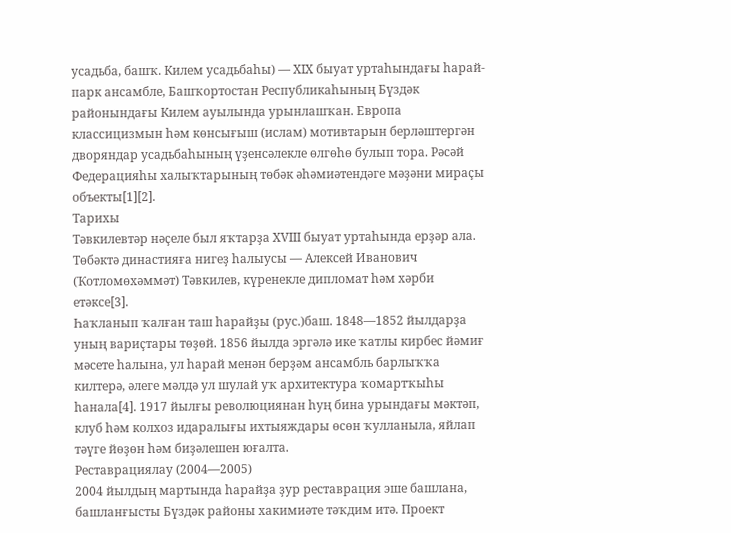усадьба, башҡ. Килем усадьбаһы) — XIX быуат уртаһындағы һарай-парк ансамбле, Башҡортостан Республикаһының Бүздәк районындағы Килем ауылында урынлашҡан. Европа классицизмын һәм көнсығыш (ислам) мотивтарын берләштергән дворяндар усадьбаһының үҙенсәлекле өлгөһө булып тора. Рәсәй Федерацияһы халыҡтарының төбәк әһәмиәтендәге мәҙәни мираҫы объекты[1][2].
Тарихы
Тәвкилевтәр нәҫеле был яҡтарҙа XVIII быуат уртаһында ерҙәр ала. Төбәктә династияға нигеҙ һалыусы — Алексей Иванович (Ҡотломөхәммәт) Тәвкилев, күренекле дипломат һәм хәрби етәксе[3].
Һаҡланып ҡалған таш һарайҙы (рус.)баш. 1848—1852 йылдарҙа уның вариҫтары төҙөй. 1856 йылда эргәлә ике ҡатлы кирбес йәмиғ мәсете һалына, ул һарай менән берҙәм ансамбль барлыҡҡа килтерә, әлеге мәлдә ул шулай уҡ архитектура ҡомартҡыһы һанала[4]. 1917 йылғы революциянан һуң бина урындағы мәктәп, клуб һәм колхоз идаралығы ихтыяждары өсөн ҡулланыла, яйлап тәүге йөҙөн һәм биҙәлешен юғалта.
Реставрациялау (2004—2005)
2004 йылдың мартында һарайҙа ҙур реставрация эше башлана, башланғысты Бүздәк районы хакимиәте тәҡдим итә. Проект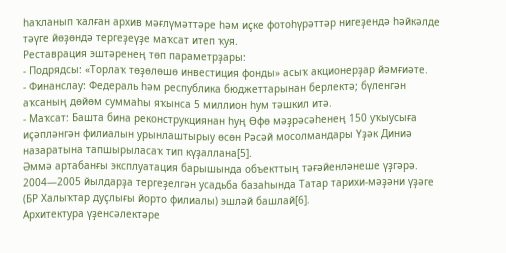һаҡланып ҡалған архив мәғлүмәттәре һәм иҫке фотоһүрәттәр нигеҙендә һәйкәлде тәүге йөҙөндә тергеҙеүҙе маҡсат итеп ҡуя.
Реставрация эштәренең төп параметрҙары:
- Подрядсы: «Торлаҡ төҙөлөшө инвестиция фонды» асыҡ акционерҙар йәмғиәте.
- Финанслау: Федераль һәм республика бюджеттарынан берлектә; бүленгән аҡсаның дөйөм суммаһы яҡынса 5 миллион һум тәшкил итә.
- Маҡсат: Башта бина реконструкциянан һуң Өфө мәҙрәсәһенең 150 уҡыусыға иҫәпләнгән филиалын урынлаштырыу өсөн Рәсәй мосолмандары Үҙәк Диниә назаратына тапшырыласаҡ тип күҙаллана[5].
Әммә артабанғы эксплуатация барышында объекттың тәғәйенләнеше үҙгәрә. 2004—2005 йылдарҙа тергеҙелгән усадьба базаһында Татар тарихи-мәҙәни үҙәге (БР Халыҡтар дуҫлығы йорто филиалы) эшләй башлай[6].
Архитектура үҙенсәлектәре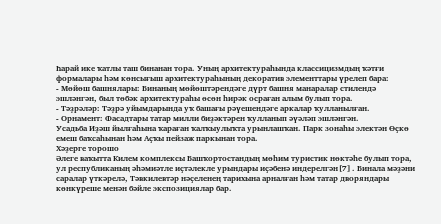Һарай ике ҡатлы таш бинанан тора. Уның архитектураһында классицизмдың ҡәтғи формалары һәм көнсығыш архитектураһының декоратив элементтары үрелеп бара:
- Мөйөш башнялары: Бинаның мөйөштәрендәге дүрт башня манаралар стилендә эшләнгән, был төбәк архитектураһы өсөн һирәк осраған алым булып тора.
- Тәҙрәләр: Тәҙрә уйымдарында уҡ башағы рәүешендәге аркалар ҡулланылған.
- Орнамент: Фасадтары татар милли биҙәктәрен ҡулланып әүәләп эшләнгән.
Усадьба Иҙәш йылғаһына ҡараған ҡалҡыулыҡта урынлашҡан. Парк зонаһы электән Өҫкө емеш баҡсаһынан һәм Аҫҡы пейзаж паркынан тора.
Хәҙерге торошо
Әлеге ваҡытта Килем комплексы Башҡортостандың мөһим туристик нөктәһе булып тора, ул республиканың әһәмиәтле иҫтәлекле урындары иҫәбенә индерелгән[7]. Бинала мәҙәни саралар үткәрелә, Тәвкилевтәр нәҫеленең тарихына арналған һәм татар дворяндары көнкүреше менән бәйле экспозициялар бар.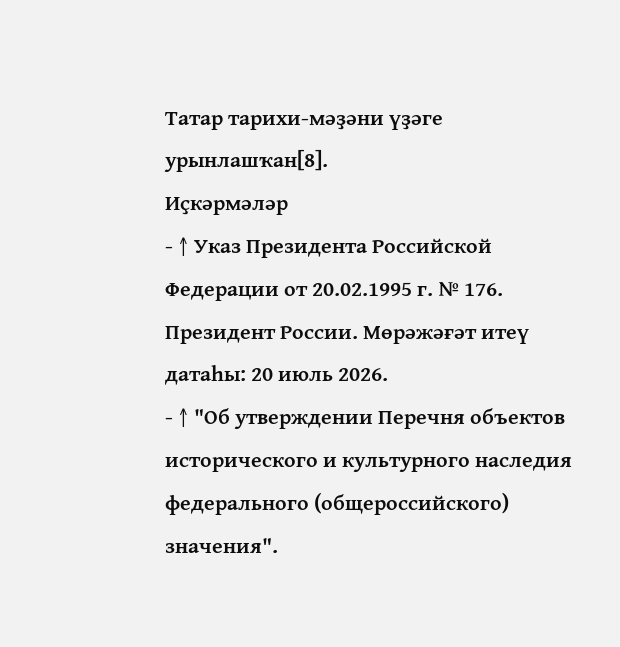Татар тарихи-мәҙәни үҙәге урынлашҡан[8].
Иҫкәрмәләр
- ↑ Указ Президента Российской Федерации от 20.02.1995 г. № 176. Президент России. Мөрәжәғәт итеү датаһы: 20 июль 2026.
- ↑ "Об утверждении Перечня объектов исторического и культурного наследия федерального (общероссийского) значения".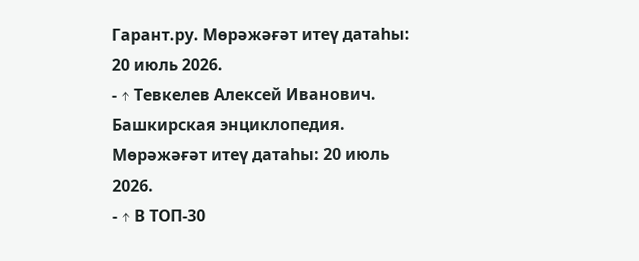Гарант.ру. Мөрәжәғәт итеү датаһы: 20 июль 2026.
- ↑ Тевкелев Алексей Иванович. Башкирская энциклопедия. Мөрәжәғәт итеү датаһы: 20 июль 2026.
- ↑ В ТОП-30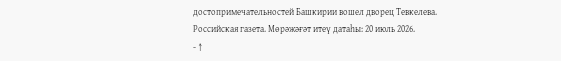достопримечательностей Башкирии вошел дворец Тевкелева. Российская газета. Мөрәжәғәт итеү датаһы: 20 июль 2026.
- ↑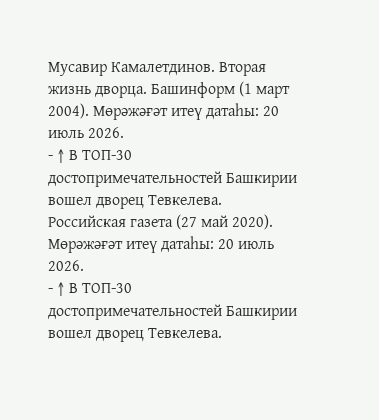Мусавир Камалетдинов. Вторая жизнь дворца. Башинформ (1 март 2004). Мөрәжәғәт итеү датаһы: 20 июль 2026.
- ↑ В ТОП-30 достопримечательностей Башкирии вошел дворец Тевкелева. Российская газета (27 май 2020). Мөрәжәғәт итеү датаһы: 20 июль 2026.
- ↑ В ТОП-30 достопримечательностей Башкирии вошел дворец Тевкелева.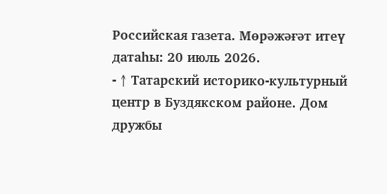Российская газета. Мөрәжәғәт итеү датаһы: 20 июль 2026.
- ↑ Татарский историко-культурный центр в Буздякском районе. Дом дружбы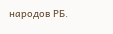народов РБ.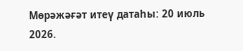Мөрәжәғәт итеү датаһы: 20 июль 2026.